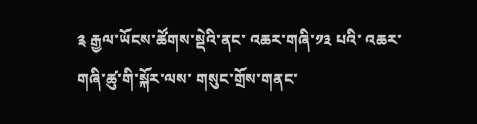༉ རྒྱལ་ཡོངས་ཚོགས་སྡེའི་ནང་ འཆར་གཞི་༡༣ པའི་ འཆར་གཞི་ཚུ་གི་སྐོར་ལས་ གསུང་གྲོས་གནང་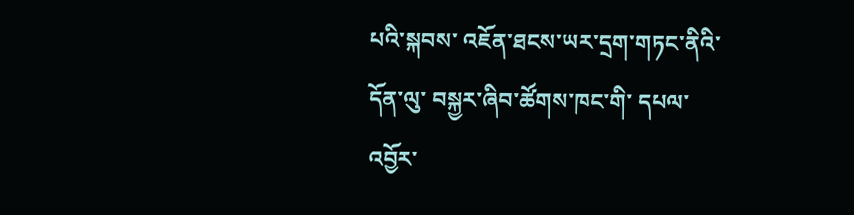པའི་སྐབས་ འཇོན་ཐངས་ཡར་དྲག་གཏང་ནིའི་དོན་ལུ་ བསྐྱར་ཞིབ་ཚོགས་ཁང་གི་ དཔལ་འབྱོར་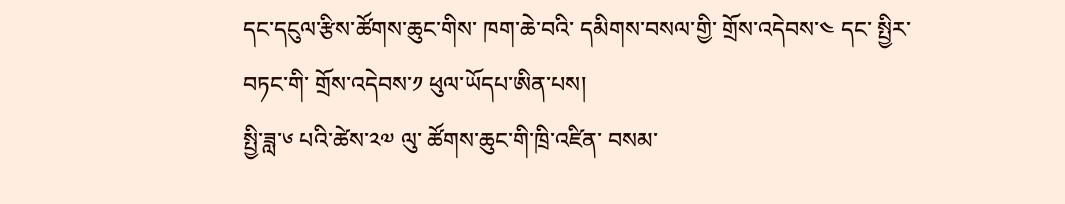དང་དངུལ་རྩིས་ཚོགས་ཆུང་གིས་ ཁག་ཆེ་བའི་ དམིགས་བསལ་གྱི་ གྲོས་འདེབས་༤ དང་ སྤྱིར་བཏང་གི་ གྲོས་འདེབས་༡ ཕུལ་ཡོདཔ་ཨིན་པས།
སྤྱི་ཟླ་༦ པའི་ཚེས་༢༧ ལུ་ ཚོགས་ཆུང་གི་ཁྲི་འཛིན་ བསམ་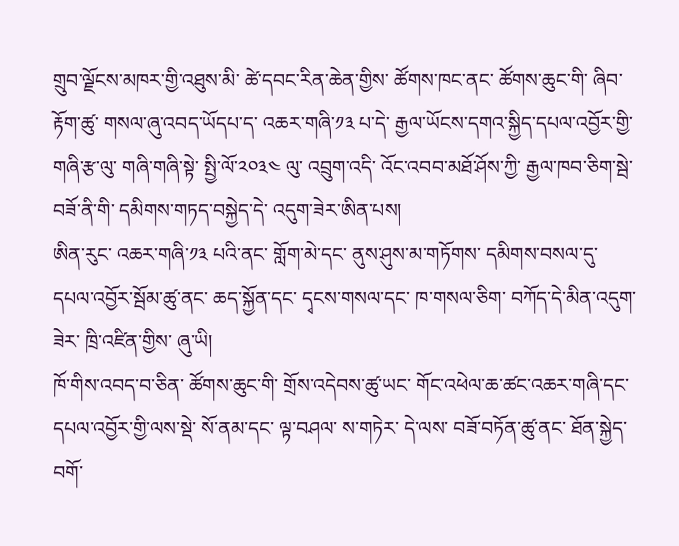གྲུབ་ལྗོངས་མཁར་གྱི་འཐུས་མི་ ཚེ་དབང་རིན་ཆེན་གྱིས་ ཚོགས་ཁང་ནང་ ཚོགས་ཆུང་གི་ ཞིབ་རྟོག་ཚུ་ གསལ་ཞུ་འབད་ཡོདཔ་ད་ འཆར་གཞི་༡༣ པ་དེ་ རྒྱལ་ཡོངས་དགའ་སྐྱིད་དཔལ་འབྱོར་གྱི་ གཞི་རྩ་ལུ་ གཞི་གཞི་སྟེ་ སྤྱི་ལོ་༢༠༣༤ ལུ་ འབྲུག་འདི་ འོང་འབབ་མཐོ་ཤོས་ཀྱི་ རྒྱལ་ཁབ་ཅིག་སྦེ་ བཟོ་ནི་གི་ དམིགས་གཏད་བསྐྱེད་དེ་ འདུག་ཟེར་ཨིན་པས།
ཨིན་རུང་ འཆར་གཞི་༡༣ པའི་ནང་ གློག་མེ་དང་ ནུས་ཤུས་མ་གཏོགས་ དམིགས་བསལ་དུ་ དཔལ་འབྱོར་སྦོམ་ཚུ་ནང་ ཆད་སྐྱོན་དང་ དྭངས་གསལ་དང་ ཁ་གསལ་ཅིག་ བཀོད་དེ་མིན་འདུག་ཟེར་ ཁྲི་འཛིན་གྱིས་ ཞུ་ཡི།
ཁོ་གིས་འབད་བ་ཅིན་ ཚོགས་ཆུང་གི་ གྲོས་འདེབས་ཚུ་ཡང་ གོང་འཕེལ་ཆ་ཚང་འཆར་གཞི་དང་ དཔལ་འབྱོར་གྱི་ལས་སྡེ་ སོ་ནམ་དང་ ལྟ་བཤལ་ ས་གཏེར་ དེ་ལས་ བཟོ་བཏོན་ཚུ་ནང་ ཐོན་སྐྱེད་བགོ་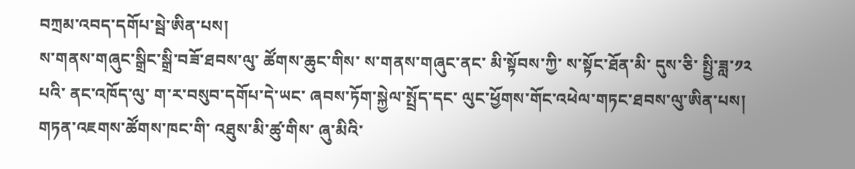བཀྲམ་འབད་དགོཔ་སྦེ་ཨིན་པས།
ས་གནས་གཞུང་སྒྲིང་སྒྲི་བཟོ་ཐབས་ལུ་ ཚོགས་ཆུང་གིས་ ས་གནས་གཞུང་ནང་ མི་སྟོབས་ཀྱི་ ས་སྟོང་ཐོན་མི་ དུས་ཅི་ སྤྱི་ཟླ་༡༢ པའི་ ནང་འཁོད་ལུ་ ག་ར་བསུབ་དགོཔ་དེ་ཡང་ ཞབས་ཏོག་སྐྱེལ་སྤྲོད་དང་ ལུང་ཕྱོགས་གོང་འཕེལ་གཏང་ཐབས་ལུ་ཨིན་པས།
གཏན་འཇགས་ཚོགས་ཁང་གི་ འཐུས་མི་ཚུ་གིས་ ཞུ་མིའི་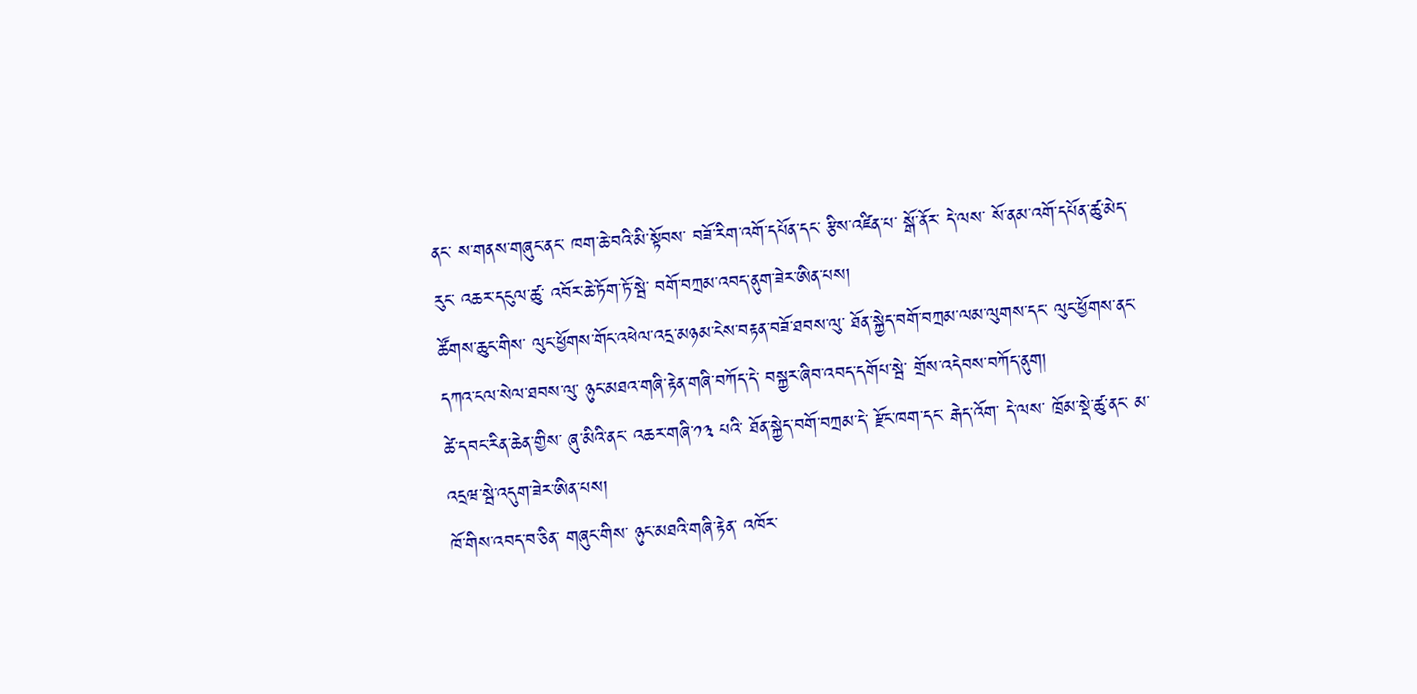ནང་ ས་གནས་གཞུང་ནང་ ཁག་ཆེ་བའི་མི་སྟོབས་ བཟོ་རིག་འགོ་དཔོན་དང་ རྩིས་འཛིན་པ་ སྒོ་ནོར་ དེ་ལས་ སོ་ནམ་འགོ་དཔོན་ཚུ་མེད་རུང་ འཆར་དངུལ་ཚུ་ འབོར་ཆེ་ཏོག་ཏོ་སྦེ་ བགོ་བཀྲམ་འབད་ནུག་ཟེར་ཨིན་པས།
ཚོགས་ཆུང་གིས་ ལུང་ཕྱོགས་གོང་འཕེལ་འདྲ་མཉམ་ངེས་བརྟན་བཟོ་ཐབས་ལུ་ ཐོན་སྐྱེད་བགོ་བཀྲམ་ལམ་ལུགས་དང་ ལུང་ཕྱོགས་ནང་ དཀའ་ངལ་སེལ་ཐབས་ལུ་ ཉུང་མཐའ་གཞི་རྟེན་གཞི་བཀོད་དེ་ བསྐྱར་ཞིབ་འབད་དགོཔ་སྦེ་ གྲོས་འདེབས་བཀོད་ནུག།
ཚེ་དབང་རིན་ཆེན་གྱིས་ ཞུ་མིའི་ནང་ འཆར་གཞི་༡༣ པའི་ ཐོན་སྐྱེད་བགོ་བཀྲམ་དེ་ རྫོང་ཁག་དང་ རྒེད་འོག་ དེ་ལས་ ཁྲོམ་སྡེ་ཚུ་ནང་ མ་འདྲཝ་སྦེ་འདུག་ཟེར་ཨིན་པས།
ཁོ་གིས་འབད་བ་ཅིན་ གཞུང་གིས་ ཉུང་མཐའི་གཞི་རྟེན་ འཁོར་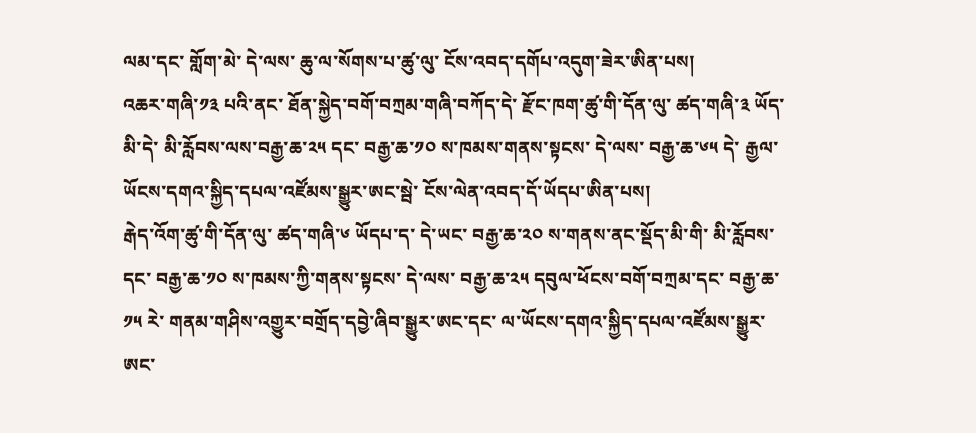ལམ་དང་ གློག་མེ་ དེ་ལས་ ཆུ་ལ་སོགས་པ་ཚུ་ལུ་ ངོས་འབད་དགོཔ་འདུག་ཟེར་ཨིན་པས།
འཆར་གཞི་༡༣ པའི་ནང་ ཐོན་སྐྱེད་བགོ་བཀྲམ་གཞི་བཀོད་དེ་ རྫོང་ཁག་ཚུ་གི་དོན་ལུ་ ཚད་གཞི་༣ ཡོད་མི་དེ་ མི་རློབས་ལས་བརྒྱ་ཆ་༢༥ དང་ བརྒྱ་ཆ་༡༠ ས་ཁམས་གནས་སྟངས་ དེ་ལས་ བརྒྱ་ཆ་༦༥ དེ་ རྒྱལ་ཡོངས་དགའ་སྐྱིད་དཔལ་འཛོམས་སྒྱུར་ཨང་སྦེ་ ངོས་ལེན་འབད་དོ་ཡོདཔ་ཨིན་པས།
རྒེད་འོག་ཚུ་གི་དོན་ལུ་ ཚད་གཞི་༦ ཡོདཔ་ད་ དེ་ཡང་ བརྒྱ་ཆ་༢༠ ས་གནས་ནང་སྡོད་མི་གི་ མི་རློབས་དང་ བརྒྱ་ཆ་༡༠ ས་ཁམས་ཀྱི་གནས་སྟངས་ དེ་ལས་ བརྒྱ་ཆ་༢༥ དབུལ་ཕོངས་བགོ་བཀྲམ་དང་ བརྒྱ་ཆ་༡༥ རེ་ གནམ་གཤིས་འགྱུར་བགྲོད་དབྱེ་ཞིབ་སྒྱུར་ཨང་དང་ ལ་ཡོངས་དགའ་སྐྱིད་དཔལ་འཛོམས་སྒྱུར་ཨང་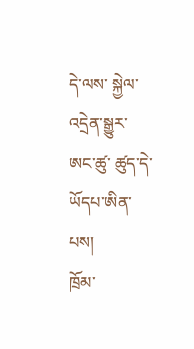དེ་ལས་ སྐྱེལ་འདྲེན་སྒྱུར་ཨང་ཚུ་ ཚུད་དེ་ཡོདཔ་ཨིན་པས།
ཁྲོམ་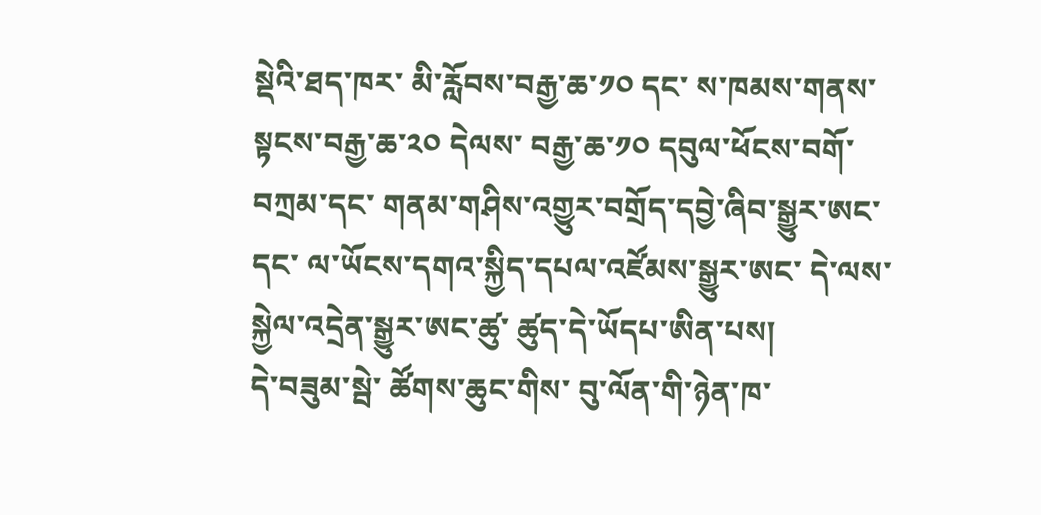སྡེའི་ཐད་ཁར་ མི་རློབས་བརྒྱ་ཆ་༡༠ དང་ ས་ཁམས་གནས་སྟངས་བརྒྱ་ཆ་༢༠ དེལས་ བརྒྱ་ཆ་༡༠ དབུལ་ཕོངས་བགོ་བཀྲམ་དང་ གནམ་གཤིས་འགྱུར་བགྲོད་དབྱེ་ཞིབ་སྒྱུར་ཨང་དང་ ལ་ཡོངས་དགའ་སྐྱིད་དཔལ་འཛོམས་སྒྱུར་ཨང་ དེ་ལས་ སྐྱེལ་འདྲེན་སྒྱུར་ཨང་ཚུ་ ཚུད་དེ་ཡོདཔ་ཨིན་པས།
དེ་བཟུམ་སྦེ་ ཚོགས་ཆུང་གིས་ བུ་ལོན་གི་ཉེན་ཁ་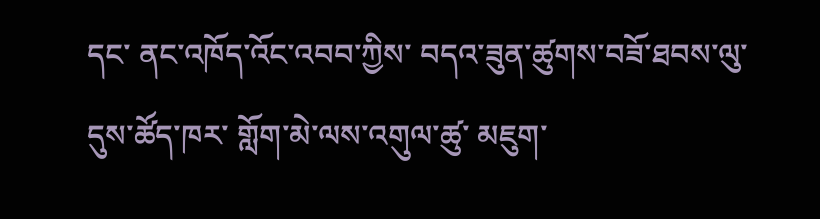དང་ ནང་འཁོད་འོང་འབབ་ཀྱིས་ བདའ་ཟུན་ཚུགས་བཟོ་ཐབས་ལུ་ དུས་ཚོད་ཁར་ གློག་མེ་ལས་འགུལ་ཚུ་ མཇུག་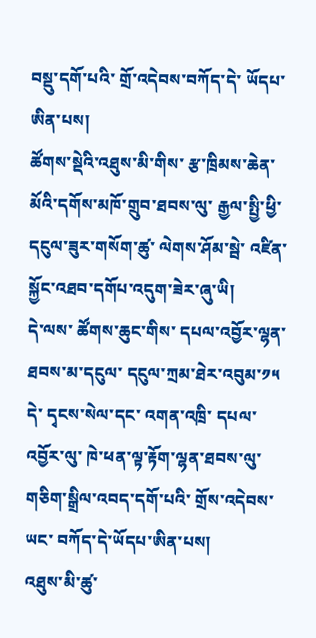བསྡུ་དགོ་པའི་ གྲོ་འདེབས་བཀོད་དེ་ ཡོདཔ་ཨིན་པས།
ཚོགས་སྡེའི་འཐུས་མི་གིས་ རྩ་ཁྲིམས་ཆེན་མོའི་དགོས་མཁོ་གྲུབ་ཐབས་ལུ་ རྒྱལ་སྤྱི་ཕྱི་དངུལ་ཟུར་གསོག་ཚུ་ ལེགས་ཤོམ་སྦེ་ འཛིན་སྐྱོང་འཐབ་དགོཔ་འདུག་ཟེར་ཞུ་ཡི།
དེ་ལས་ ཚོགས་ཆུང་གིས་ དཔལ་འབྱོར་ལྷན་ཐབས་མ་དངུལ་ དངུལ་ཀྲམ་ཐེར་འབུམ་༡༥ དེ་ དྭངས་སེལ་དང་ འགན་འཁྲི་ དཔལ་འབྱོར་ལུ་ ཁེ་ཕན་ལྟ་རྟོག་ལྷན་ཐབས་ལུ་ གཅིག་སྒྲིལ་འབད་དགོ་པའི་ གྲོས་འདེབས་ཡང་ བཀོད་དེ་ཡོདཔ་ཨིན་པས།
འཐུས་མི་ཚུ་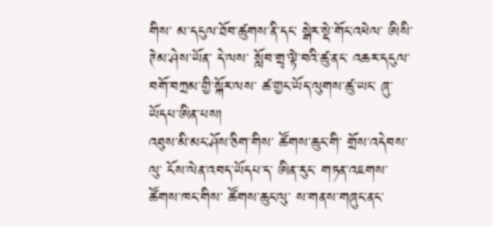གིས་ མ་དངུལ་ཐོབ་ཚུགས་ནི་དང་ སྒེར་སྡེ་གོང་འཕེལ་ ཨིསི་ཊེམ་ཤེས་ཡོན་ དེ་ལས་ སློབ་གྲྭ་ལྟེ་བའི་ཚུ་ནང་ འཆར་དངུལ་བགོ་བཀྲམ་གྱི་སྐོར་ལས་ ཚ་གྱང་ཡོད་ལུགས་ཚུ་ཡང་ ཞུ་ཡོདཔ་ཨིན་པས།
འཐུས་མི་མང་ཤོས་ཅིག་གིས་ ཚོགས་ཆུང་གི་ གྲོས་འདེབས་ལུ་ ངོས་ལེན་འབད་ཡོདཔ་ད་ ཨིན་རུང་ གཏན་འཇགས་ཚོགས་ཁང་གིས་ ཚོགས་ཆུང་ལུ་ ས་གནས་གཞུང་ནང་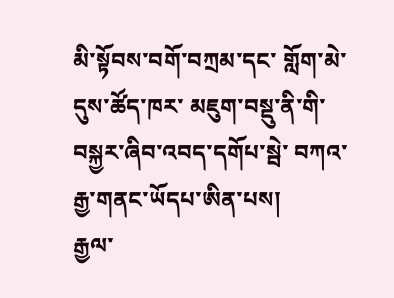མི་སྟོབས་བགོ་བཀྲམ་དང་ གློག་མེ་དུས་ཚོད་ཁར་ མཇུག་བསྡུ་ནི་གི་ བསྐྱར་ཞིབ་འབད་དགོཔ་སྦེ་ བཀའ་རྒྱ་གནང་ཡོདཔ་ཨིན་པས།
རྒྱལ་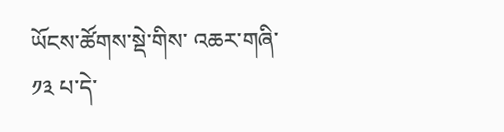ཡོངས་ཚོགས་སྡེ་གིས་ འཆར་གཞི་༡༣ པ་དེ་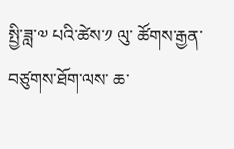སྤྱི་ཟླ་༧ པའི་ཚེས་༡ ལུ་ ཚོགས་རྒྱན་བཙུགས་ཐོག་ལས་ ཆ་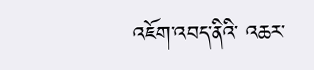འཇོག་འབད་ནིའི་ འཆར་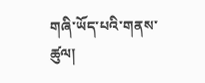གཞི་ཡོད་པའི་གནས་ཚུལ།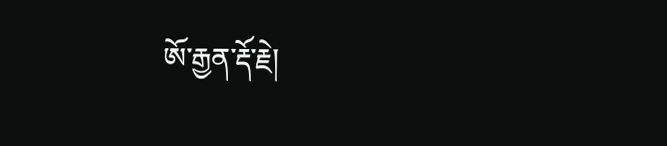ཨོ་རྒྱན་རྡོ་རྗེ།